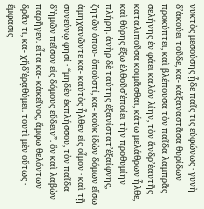νυκτὸς μεσούσης ᾖδε παῖς τις εὐφώνως · γυνὴ δ’ἀκούει τοῦδε, κα- κἀξαναστᾶσα θυρίδων προκύπτει, καὶ βλέπουσα τὸν παῖδα λαμπρᾶς σελήνης ἐν φάει καλὸν λίην, τὸν ἄνδρ’ἑαυτῆς καταλιποῦσα κοιμᾶσθαι, κάτω μελάθρων ἦλθε, καὶ θύρης ἔξω ἐλθοῦσ’ἐποίει τὴν προθυμίην πλήρη. ἁνὴρ δὲ ταύτης ἐξανίστατ’ἐξαίφνης, ζητῶν ὁπου- ὅποὐστί, κα- κοὐκ ἰδὼν δόμων εἴσω ἀμηχανῶντε κα- καὐτὸς ἦλθεν εἰς οἶμον · καὶ τῇ συνεύνῳ φησί · “μηδὲν ἐκπλήσσου, τὸν παῖδα δ’ἡμῶν πεῖσον εἰς δόμους εὕδειν”. ὃν καὶ λαβὼν παρῆγεν. εἶτα κα- κἀκεῖνος, ἄμφω θελόντων δρᾶν τι, κα- χἥδ’ἐρᾳθύμει. τουτὶ μὲν οὕτως · ἔμφασις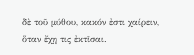δὲ τοῦ μύθου, κακόν ἐστι χαίρειν, ὅταν ἔχῃ τις ἐκτῖσαι.